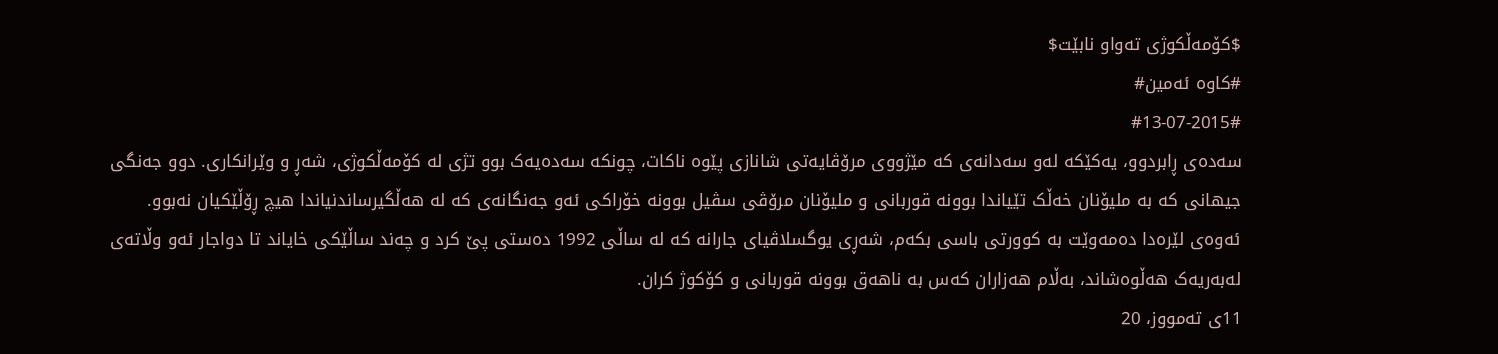$کۆمەڵکوژی تەواو نابێت$
#کاوە ئەمین#
#13-07-2015#
سەدەی ڕابردوو، یەکێکە لەو سەدانەی کە مێژووی مرۆڤایەتی شانازی پێوە ناکات، چونکە سەدەیەک بوو تژی لە کۆمەڵکوژی، شەڕ و وێرانکاری. دوو جەنگی جیهانی کە بە ملیۆنان خەڵک تێیاندا بوونە قوربانی و ملیۆنان مرۆڤی سڤیل بوونە خۆراکی ئەو جەنگانەی کە لە هەڵگیرساندنیاندا هیچ ڕۆڵێکیان نەبوو.
ئەوەی لێرەدا دەمەوێت بە کوورتی باسی بکەم، شەڕی یوگسلاڤیای جارانە کە لە ساڵی 1992 دەستی پێ کرد و چەند ساڵێکی خایاند تا دواجار ئەو وڵاتەی لەبەریەک هەڵوەشاند، بەڵام هەزاران کەس بە ناهەق بوونە قوربانی و کۆکوژ کران.
11ی تەمووز، 20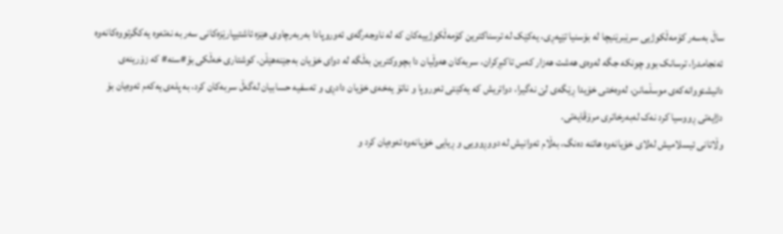ساڵ بەسەر کۆمەڵکوژیی سرێبرێنیچا لە بۆسنیا تێپەڕی، یەکێک لە ترسناکترین کۆمەڵکوژییەکان کە لە ناوجەرگەی ئەوروپادا بەربەرچاوی هێزە ئاشتیپارێزەکانی سەر بە نەتەوە یەکگرتووەکانەوە ئەنجامدرا، ترسانک بوو چونکە جگە لەوەی هەشت هەزار کەس تاکبڕکران، سربەکان هەوڵیان دا بچووکترین بەڵگە لە دوای خۆیان بەجێنەهێڵن. کوشتاری خەڵکی بۆ#سنە# کە زۆرینەی دانیشتووانەکەی موسڵمانن، لەوەختی خۆیدا ڕێگەی لێ نەگیرا، دواتریش کە یەکێتی ئەوروپا و ناتۆ یەخەی خۆیان دادڕی و تەسفیە حسابیان لەگەڵ سربەکان کرد، بە پلەی یەکەم ئەوەیان بۆ دژایەتی ڕووسیا کرد نەک لەبەرخاتری مرۆڤایەتی.
وڵاتانی ئیسلامیش لەلای خۆیانەوە هاتنە دەنگ، بەڵام ئەوانیش لە دووڕوویی و ڕیایی خۆیانەوە ئەوەیان کرد و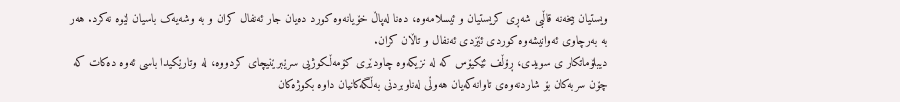ویستیان بیخەنە قاڵبی شەڕی کریستیان و ئیسلامەوە، دەنا لەپاڵ خۆیانەوە کورد دەیان جار ئەنفال کران و بە وشەیەک باسیان لێوە نەکرد. هەر بە بەرچاوی ئەوانیشەوە کوردی ئێزدی ئەنفال و تاڵان کران.
دیبلۆماتکار ی سویدی، ڕۆڵف ئێکیۆس کە لە نزیکەوە چاودێری کۆمەڵکوژیی سرێبرێنیچای کردووە، لە وتارێکیدا باسی ئەوە دەکات کە چۆن سربەکان بۆ شاردنەوەی تاوانەکەیان هەوڵی لەناوبردنی بەڵگەکانیان داوە بکوژەکان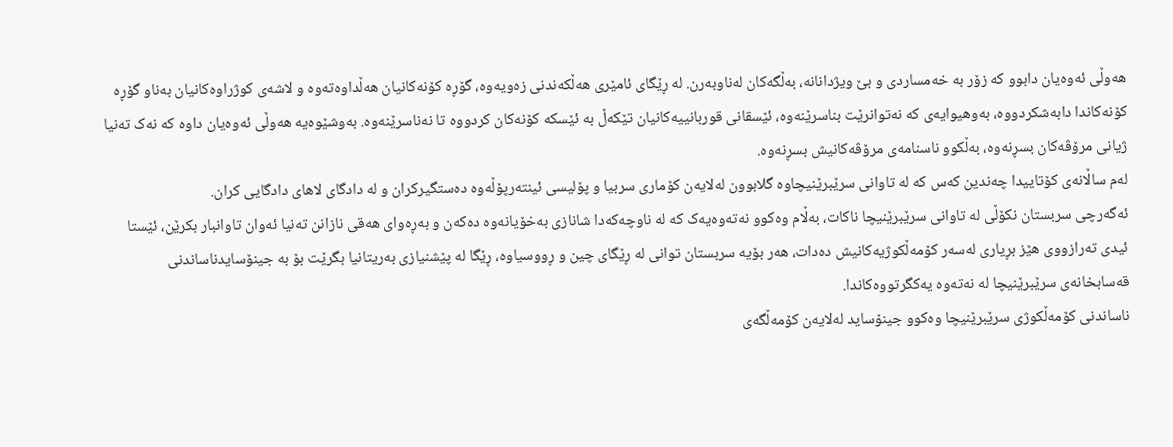هەوڵی ئەوەیان دابوو کە زۆر بە خەمساردی و بێ ویژدانانە، بەڵگەکان لەناوبەرن. لە ڕێگای ئامێری هەڵکەندنی زەویەوە، گۆڕە کۆنەکانیان هەڵداوەتەوە و لاشەی کوژراوەکانیان بەناو گۆڕە کۆنەکاندا دابەشکردووە، بەوهیوایەی کە نەتوانرێت بناسرێنەوە، ئێسقانی قوربانییەکانیان تێکەڵ بە ئێسکە کۆنەکان کردووە تا نەناسرێنەوە. بەوشێوەیە هەوڵی ئەوەیان داوە کە نەک تەنیا ژیانی مرۆڤەکان بسڕنەوە، بەڵکوو ناسنامەی مرۆڤەکانیش بسڕنەوە.
لەم ساڵانەی کۆتاییدا چەندین کەس کە لە تاوانی سرێبرێنیچاوە گلابوون لەلایەن کۆماری سربیا و پۆلیسی ئینتەرپۆڵەوە دەستگیرکران و لە دادگای لاهای دادگایی کران.
ئەگەرچی سربستان نکۆڵی لە تاوانی سرێبرێنیچا ناکات، بەڵام وەکوو نەتەوەیەک کە لە ناوچەکەدا شانازی بەخۆیانەوە دەکەن و بەڕەوای هەقی نازانن تەنیا ئەوان تاوانبار بکرێن، ئێستا ئیدی تەرازووی هێز بڕیاری لەسەر کۆمەڵکوژیەکانیش دەدات، هەر بۆیە سربستان توانی لە ڕێگای چین و ڕووسیاوە، ڕێگا لە پێشنیازی بەریتانیا بگرێت بۆ بە جینۆسایدناساندنی قەسابخانەی سرێبرێنیچا لە نەتەوە یەکگرتووەکاندا.
ناساندنی کۆمەڵکوژی سرێبرێنیچا وەکوو جینۆساید لەلایەن کۆمەڵگەی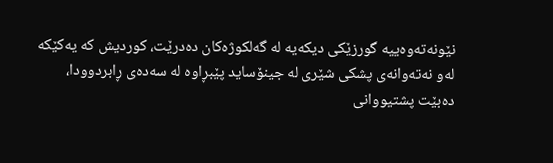نێونەتەوەییە گورزێکی دیکەیە لە گەلکوژەکان دەدرێت، کوردیش کە یەکێکە لەو نەتەوانەی پشکی شێری لە جینۆساید پێبڕاوە لە سەدەی ڕابردوودا، دەبێت پشتیووانی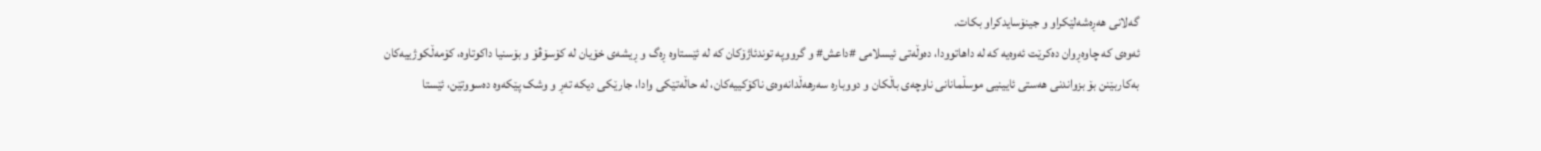گەلانی هەڕەشەلێکراو و جینۆسایدکراو بکات.
ئەوەی کە چاوەڕوان دەکرێت ئەوەیە کە لە داهاتوودا، دەوڵەتی ئیسلامی #داعش# و گرووپە توندئاژۆکان کە لە ئێستاوە ڕەگ و ڕیشەی خۆیان لە کۆسۆڤۆ و بۆسنیا داکوتاوە، کۆمەڵکوژییەکان بەکاربێنن بۆ بزواندنی هەستی ئایینیی موسڵمانانی ناوچەی باڵکان و دووبارە سەرهەڵدانەوەی ناکۆکییەکان، لە حاڵەتێکی وادا، جارێکی دیکە تەڕ و وشک پێکەوە دەسووتێن، ئێستا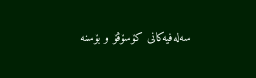سەلەفیەکانی کۆسۆڤۆ و بۆسنە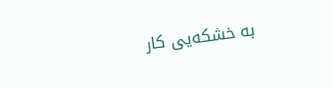بە خشکەیی کار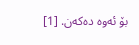بۆ ئەوە دەکەن. [1]